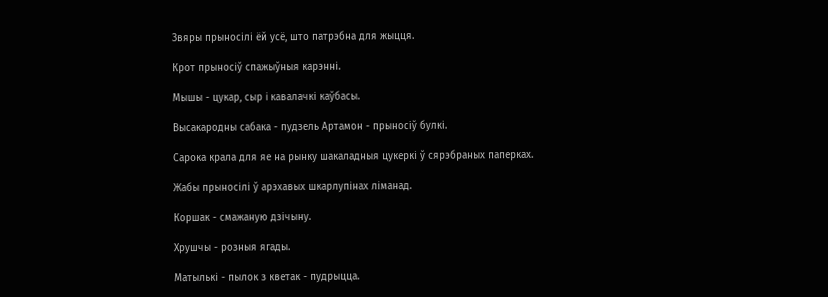Звяры прыносiлi ёй усё, што патрэбна для жыцця.

Крот прыносiў спажыўныя карэннi.

Мышы - цукар, сыр i кавалачкi каўбасы.

Высакародны сабака - пудзель Артамон - прыносiў булкi.

Сарока крала для яе на рынку шакаладныя цукеркi ў сярэбраных паперках.

Жабы прыносiлi ў арэхавых шкарлупiнах лiманад.

Коршак - смажаную дзiчыну.

Хрушчы - розныя ягады.

Матылькi - пылок з кветак - пудрыцца.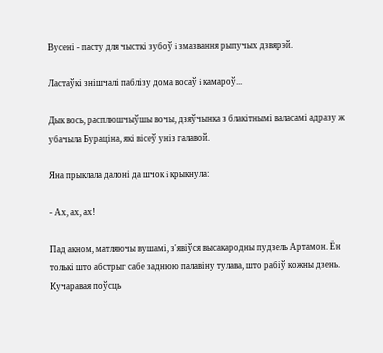Вусенi - пасту для чысткi зубоў i змазвання рыпучых дзвярэй.

Ластаўкi знiшчалi паблiзу дома восаў i камароў...

Дык вось, расплюшчыўшы вочы, дзяўчынка з блакiтнымi валасамi адразу ж убачыла Бурацiна, якi вiсеў унiз галавой.

Яна прыклала далонi да шчок i крыкнула:

- Ах, ах, ах!

Пад акном, матляючы вушамi, з'явiўся высакародны пудзель Артамон. Ён толькi што абстрыг сабе заднюю палавiну тулава, што рабiў кожны дзень. Кучаравая поўсць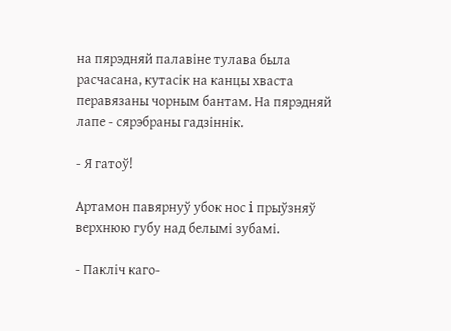на пярэдняй палавiне тулава была расчасана, кутасiк на канцы хваста перавязаны чорным бантам. На пярэдняй лапе - сярэбраны гадзiннiк.

- Я гатоў!

Артамон павярнуў убок нос i прыўзняў верхнюю губу над белымi зубамi.

- Паклiч каго-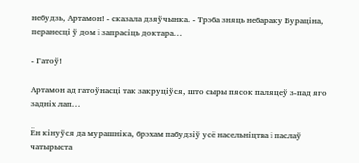небудзь, Артамон! - сказала дзяўчынка. - Трэба зняць небараку Бурацiна, перанесцi ў дом i запрасiць доктара...

- Гатоў!

Артамон ад гатоўнасцi так закруцiўся, што сыры пясок паляцеў з-пад яго заднiх лап...

Ён кiнуўся да мурашнiка, брэхам пабудзiў усё насельнiцтва i паслаў чатырыста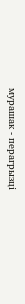мурашак - перагрызцi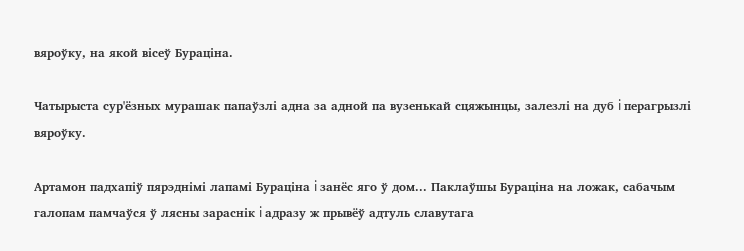вяроўку, на якой вiсеў Бурацiна.

Чатырыста сур'ёзных мурашак папаўзлi адна за адной па вузенькай сцяжынцы, залезлi на дуб i перагрызлi вяроўку.

Артамон падхапiў пярэднiмi лапамi Бурацiна i занёс яго ў дом... Паклаўшы Бурацiна на ложак, сабачым галопам памчаўся ў лясны зараснiк i адразу ж прывёў адтуль славутага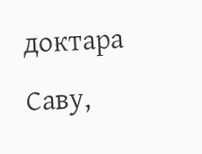доктара Саву,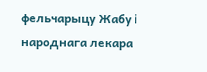фельчарыцу Жабу i народнага лекара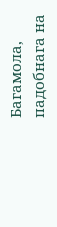Багамола, падобнага на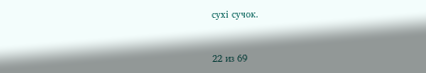сухi сучок.



22 из 69